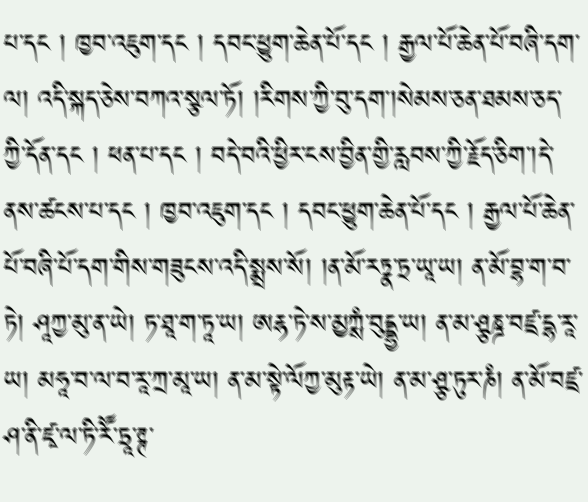པ་དང ། ཁྱབ་འཇུག་དང ། དབང་ཕྱུག་ཆེན་པོ་དང ། རྒྱལ་པོ་ཆེན་པོ་བཞི་དག་ལ། འདི་སྐད་ཅེས་བཀའ་སྩལ་ཏོ། །རིགས་ཀྱི་བུ་དག་།སེམས་ཅན་ཐམས་ཅད་ཀྱི་དོན་དང ། ཕན་པ་དང ། བདེ་བའི་ཕྱིར་ངས་བྱིན་གྱི་རླབས་ཀྱི་རྗོད་ཅིག་།དེ་ནས་ཚངས་པ་དང ། ཁྱབ་འཇུག་དང ། དབང་ཕྱུག་ཆེན་པོ་དང ། རྒྱལ་པོ་ཆེན་པོ་བཞི་པོ་དག་གིས་གཟུངས་འདི་སྨྲས་སོ། །ན་མོ་རཏྣ་ཏྲ་ཡཱ་ཡ། ན་མོ་བྷ་ག་བ་ཏེ། ཤཱཀྱ་མུ་ན་ཡེ། ཏ་ཐཱ་ག་ཏཱ་ཡ། ཨརྷ་ཏེ་ས་མྱཀྶཾ་བུདྡྷྱ་ཡ། ན་མ་ཤྩཎྜ་བཛྲ་དྷ་རཱ་ཡ། མཧཱ་བ་ལ་བ་རཱ་ཀྲ་མཱ་ཡ། ན་མ་སྟེ་ལོཀྱ་མུརྟ་ཡེ། ན་མ་ཤྩ་ཏུར་ཎཾ། ན་མོ་བཛྲ་ཤ་ནི་ཛྭ་ལ་ཏི་རཽ་ཏྲཱ་ཊྚ་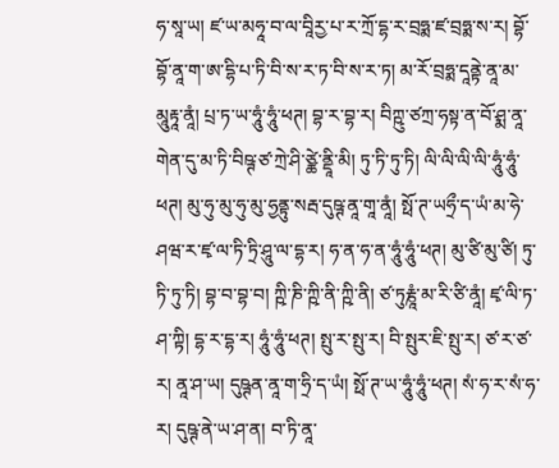ཧ་སཱ་ཡ། ཛ་ཡ་མཧཱ་བ་ལ་བཱིརྱ་པ་ར་ཀྲོ་དྷ་ར་བྲཧྨ་ཛ་བྲཧྨ་ས་ར། བྷོ་བྷོ་ནཱ་ག་ཨ་དྷི་པ་ཏི་བི་ས་ར་ཏ་བི་ས་ར་ཏ། མ་རོ་བྲཧྨ་དཱནྟེ་ནཱ་མ་མཱུརྟཱ་ནཱཾ། པྲ་ཏ་ཡ་ཧཱུཾ་ཧཱུཾ་ཕཊ། བྷ་ར་བྷ་ར། བིཀྵུ་ཙཀྲ་ཧསྟ་ན་བོ་ཤྨ་ནཱ་གེན་དུ་མ་ཏི་བིཥྚ་ཙ་ཀྲེ་ཤི་ཙྪེ་ནྡཱི་མི། ཏུ་ཏི་ཏུ་ཏི། ལི་ལི་ལི་ལི་ཧཱུཾ་ཧཱུཾ་ཕཊ། མུ་ཧུ་མུ་ཧུ་མུ་ཧྱནྟུ་སརྦ་དུཥྚ་ནཱ་གཱ་ནཱཾ། སྥོ་ཊ་ཡཧྲྀ་ད་ཡཾ་མ་ཧེ་ཤཝ་ར་ཛྭ་ལ་ཏི་ཏྲི་ཤཱུ་ལ་དྷ་ར། ཧ་ན་ཧ་ན་ཧཱུཾ་ཧཱུཾ་ཕཊ། མུ་ཙི་མུ་ཙི། ཏུ་ཏི་ཏུ་ཏི། བྷ་བ་བྷ་བ། ཀྵི་ཎི་ཀྵི་ནི་ཀྵི་ནི། ཙ་ཏུརྞཱཾ་མ་རི་ཙི་ནཱཾ། ཛྭ་ལི་ཏ་ཤ་ཀྟི། དྷ་ར་དྷ་ར། ཧཱུཾ་ཧཱུཾ་ཕཊ། སྤུ་ར་སྤུ་ར། བི་སྤུར་ཇི་སྤུ་ར། ཙ་ར་ཙ་ར། ནཱ་ཤ་ཡ། དུཥྚན་ནཱ་ག་ཧྲི་ད་ཡཾ། སྥོ་ཊ་ཡ་ཧཱུཾ་ཧཱུཾ་ཕཊ། སཾ་ཧ་ར་སཾ་ཧ་ར། དུཥྚ་ནེ་ཡ་ཤ་ན། བ་ཏི་ནཱ་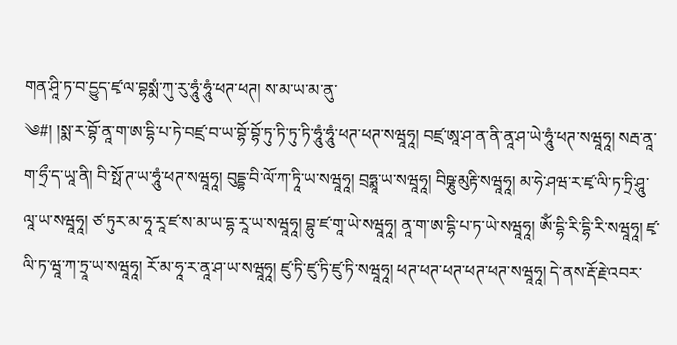གན་ཤཱི་ཏ་བ་དྱུད་ཛྭ་ལ་བྷསྨཾ་ཀུ་རུ་ཧཱུཾ་ཧཱུཾ་ཕཊ་ཕཊ། ས་མ་ཡ་མ་ནུ་
༄#། །སྨ་ར་བྷོ་ནཱ་ག་ཨ་དྷི་པ་ཏེ་བཛྲ་བ་ཡ་བྷོ་བྷོ་ཏུ་ཏི་ཏུ་ཏི་ཧཱུཾ་ཧཱུཾ་ཕཊ་ཕཊ་སཝཱཧཱ། བཛྲ་ཨཱ་ཤ་ན་ནི་ནཱ་ཤ་ཡེ་ཧཱུཾ་ཕཊ་སཝཱཧཱ། སརྦ་ནཱ་ག་ཧྲྀ་ད་ཡཱ་ནི། བི་སྥོ་ཊ་ཡ་ཧཱུཾ་ཕཊ་སཝཱཧཱ། བུདྡྷ་བི་ལོ་ཀ་ཏཱི་ཡ་སཝཱཧཱ། བྲཧྨཱ་ཡ་སཝཱཧཱ། བིཥྞུ་མུརྟི་སཝཱཧཱ། མ་ཧེ་ཤཝ་ར་ཛྭ་ལི་ཏ་ཏྲི་ཤཱུ་ལཱ་ཡ་སཝཱཧཱ། ཙ་ཏུར་མ་ཧཱ་རཱ་ཛ་ས་མ་ཡ་དྷ་རཱ་ཡ་སཝཱཧཱ། བྷུ་ཛ་གཱ་ཡེ་སཝཱཧཱ། ནཱ་ག་ཨ་དྷི་པ་ཏ་ཡེ་སཝཱཧཱ། ཨོཾ་དྷི་རི་དྷི་རི་སཝཱཧཱ། ཛྭ་ལི་ཏ་ཝཱ་ཀ་ཏྲཱ་ཡ་སཝཱཧཱ། རོ་མ་ཧཱ་ར་ནཱ་ཤ་ཡ་སཝཱཧཱ། ཛུ་ཏི་ཛུ་ཏི་ཛུ་ཏི་སཝཱཧཱ། ཕཊ་ཕཊ་ཕཊ་ཕཊ་ཕཊ་སཝཱཧཱ། དེ་ནས་རྡོ་རྗེ་འབར་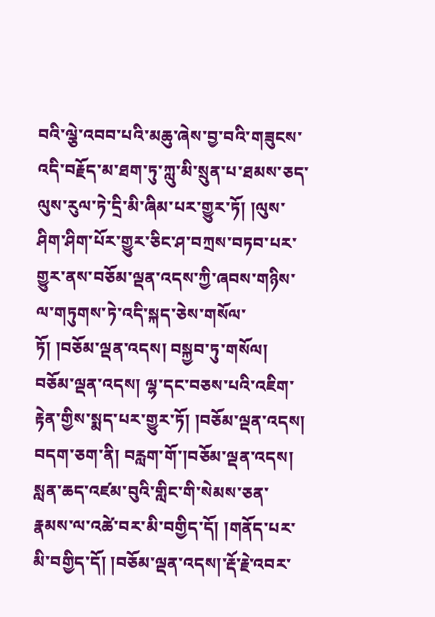བའི་ལྕེ་འབབ་པའི་མཆུ་ཞེས་བྱ་བའི་གཟུངས་འདི་བརྗོད་མ་ཐག་ཏུ་ཀླུ་མི་སྲུན་པ་ཐམས་ཅད་ལུས་རུལ་ཏེ་དྲི་མི་ཞིམ་པར་གྱུར་ཏོ། །ལུས་ཤིག་ཤིག་པོར་གྱུར་ཅིང་ཤ་བཀྲས་བཏབ་པར་གྱུར་ནས་བཅོམ་ལྡན་འདས་ཀྱི་ཞབས་གཉིས་ལ་གཏུགས་ཏེ་འདི་སྐད་ཅེས་གསོལ་ཏོ། །བཅོམ་ལྡན་འདས། བསྐྱབ་ཏུ་གསོལ། བཅོམ་ལྡན་འདས། ལྷ་དང་བཅས་པའི་འཇིག་རྟེན་གྱིས་སྨད་པར་གྱུར་ཏོ། །བཅོམ་ལྡན་འདས། བདག་ཅག་ནི། བརླག་གོ་།བཅོམ་ལྡན་འདས། སླན་ཆད་འཛམ་བུའི་གླིང་གི་སེམས་ཅན་རྣམས་ལ་འཚེ་བར་མི་བགྱིད་དོ། །གནོད་པར་མི་བགྱིད་དོ། །བཅོམ་ལྡན་འདས།་རྡོ་རྗེ་འབར་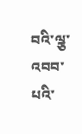བའི་ལྕ་འབབ་པའི་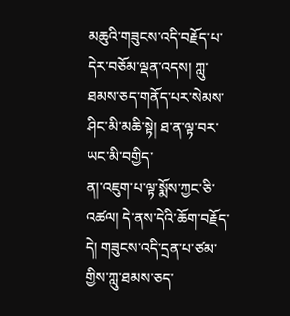མཆུའི་གཟུངས་འདི་བརྗོད་པ་དེར་བཅོམ་ལྡན་འདས། ཀླུ་ཐམས་ཅད་གནོད་པར་སེམས་ཤིང་མི་མཆི་སྟེ། ཐ་ན་ལྟ་བར་ཡང་མི་བགྱིད་
ན།་འཇུག་པ་ལྟ་སྨོས་ཀྱང་ཅི་འཚལ། དེ་ནས་དེའི་ཆོག་བརྗོད་དེ། གཟུངས་འདི་དྲན་པ་ཙམ་གྱིས་ཀླུ་ཐམས་ཅད་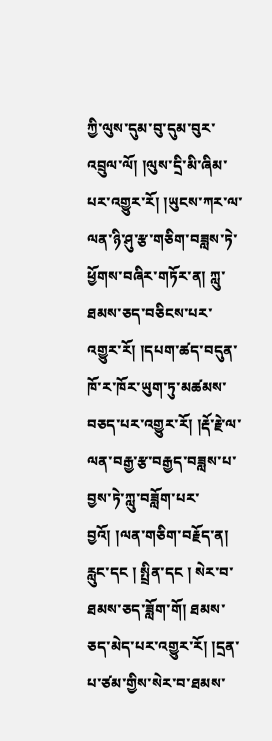ཀྱི་ལུས་དུམ་བུ་དུམ་བུར་འབྲུལ་ལོ། །ལུས་དྲི་མི་ཞིམ་པར་འགྱུར་རོ། །ཡུངས་ཀར་ལ་ལན་ཉི་ཤུ་རྩ་གཅིག་བཟླས་ཏེ་ཕྱོགས་བཞིར་གཏོར་ན། ཀླུ་ཐམས་ཅད་བཅིངས་པར་འགྱུར་རོ། །དཔག་ཚད་བདུན་ཁོ་ར་ཁོར་ཡུག་ཏུ་མཚམས་བཅད་པར་འགྱུར་རོ། །རྡོ་རྗེ་ལ་ལན་བརྒྱ་རྩ་བརྒྱད་བཟླས་པ་བྱས་ཏེ་ཀླུ་བཟློག་པར་བྱའོ། །ལན་གཅིག་བརྗོད་ན། རླུང་དང ། སྤྲིན་དང ། སེར་བ་ཐམས་ཅད་ཟློག་གོ། ཐམས་ཅད་མེད་པར་འགྱུར་རོ། །དྲན་པ་ཙམ་གྱིས་སེར་བ་ཐམས་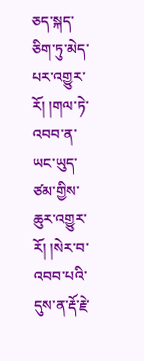ཅད་སྐད་ཅིག་ཏུ་མེད་པར་འགྱུར་རོ། །གལ་ཏེ་འབབ་ན་ཡང་ཡུད་ཙམ་གྱིས་ཆུར་འགྱུར་རོ། །སེར་བ་འབབ་པའི་དུས་ན་རྡོ་རྗེ་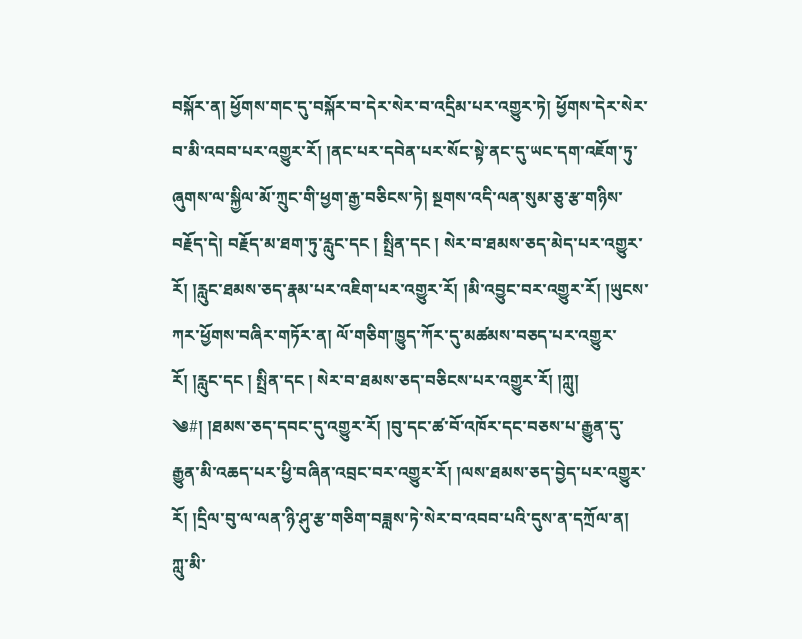བསྐོར་ན། ཕྱོགས་གང་དུ་བསྐོར་བ་དེར་སེར་བ་འདྲིམ་པར་འགྱུར་ཏེ། ཕྱོགས་དེར་སེར་བ་མི་འབབ་པར་འགྱུར་རོ། །ནང་པར་དབེན་པར་སོང་སྟེ་ནང་དུ་ཡང་དག་འཇོག་ཏུ་ཞུགས་ལ་སྐྱིལ་མོ་ཀྲུང་གི་ཕྱག་རྒྱ་བཅིངས་ཏེ། སྔགས་འདི་ལན་སུམ་ཅུ་རྩ་གཉིས་བརྗོད་དེ། བརྗོད་མ་ཐག་ཏུ་རླུང་དང ། སྤྲིན་དང ། སེར་བ་ཐམས་ཅད་མེད་པར་འགྱུར་རོ། །རླུང་ཐམས་ཅད་རྣམ་པར་འཇིག་པར་འགྱུར་རོ། །མི་འབྱུང་བར་འགྱུར་རོ། །ཡུངས་ཀར་ཕྱོགས་བཞིར་གཏོར་ན། ལོ་གཅིག་ཁྱུད་ཀོར་དུ་མཚམས་བཅད་པར་འགྱུར་རོ། །རླུང་དང ། སྤྲིན་དང ། སེར་བ་ཐམས་ཅད་བཅིངས་པར་འགྱུར་རོ། །ཀླུ།
༄#། །ཐམས་ཅད་དབང་དུ་འགྱུར་རོ། །བུ་དང་ཚ་བོ་འཁོར་དང་བཅས་པ་རྒྱུན་དུ་རྒྱུན་མི་འཆད་པར་ཕྱི་བཞིན་འབྲང་བར་འགྱུར་རོ། །ལས་ཐམས་ཅད་བྱེད་པར་འགྱུར་རོ། །དྲིལ་བུ་ལ་ལན་ཉི་ཤུ་རྩ་གཅིག་བཟླས་ཏེ་སེར་བ་འབབ་པའི་དུས་ན་དཀྲོལ་ན། ཀླུ་མི་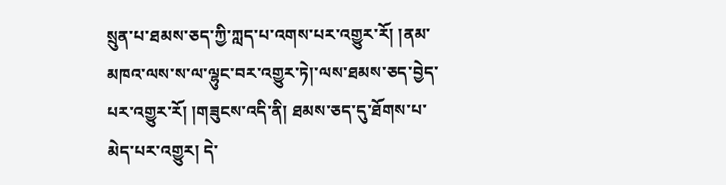སྲུན་པ་ཐམས་ཅད་ཀྱི་ཀླད་པ་འགས་པར་འགྱུར་རོ། །ནམ་མཁའ་ལས་ས་ལ་ལྷུང་བར་འགྱུར་ཏེ།་ལས་ཐམས་ཅད་བྱེད་པར་འགྱུར་རོ། །གཟུངས་འདི་ནི། ཐམས་ཅད་དུ་ཐོགས་པ་མེད་པར་འགྱུར། དེ་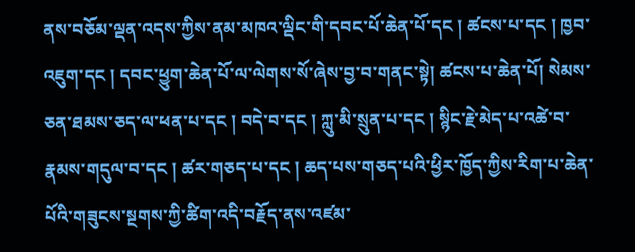ནས་བཅོམ་ལྡན་འདས་ཀྱིས་ནམ་མཁའ་ལྡིང་གི་དབང་པོ་ཆེན་པོ་དང ། ཚངས་པ་དང ། ཁྱབ་འཇུག་དང ། དབང་ཕྱུག་ཆེན་པོ་ལ་ལེགས་སོ་ཞེས་བྱ་བ་གནང་སྟེ། ཚངས་པ་ཆེན་པོ། སེམས་ཅན་ཐམས་ཅད་ལ་ཕན་པ་དང ། བདེ་བ་དང ། ཀླུ་མི་སྲུན་པ་དང ། སྙིང་རྗེ་མེད་པ་འཚེ་བ་རྣམས་གདུལ་བ་དང ། ཚར་གཅད་པ་དང ། ཆད་པས་གཅད་པའི་ཕྱིར་ཁྱོད་ཀྱིས་རིག་པ་ཆེན་པོའི་གཟུངས་སྔགས་ཀྱི་ཚིག་འདི་བརྗོད་ནས་འཛམ་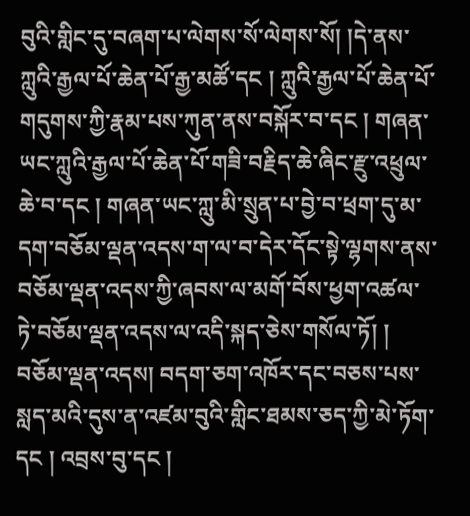བུའི་གླིང་དུ་བཞག་པ་ལེགས་སོ་ལེགས་སོ། །དེ་ནས་ཀླུའི་རྒྱལ་པོ་ཆེན་པོ་རྒྱ་མཚོ་དང ། ཀླུའི་རྒྱལ་པོ་ཆེན་པོ་གདུགས་ཀྱི་རྣམ་པས་ཀུན་ནས་བསྐོར་བ་དང ། གཞན་ཡང་ཀླུའི་རྒྱལ་པོ་ཆེན་པོ་གཟི་བརྗིད་ཆེ་ཞིང་རྫུ་འཕྲུལ་ཆེ་བ་དང ། གཞན་ཡང་ཀླུ་མི་སྲུན་པ་བྱེ་བ་ཕྲག་དུ་མ་དག་བཅོམ་ལྡན་འདས་ག་ལ་བ་དེར་དོང་སྟེ་ལྷགས་ནས་བཅོམ་ལྡན་འདས་ཀྱི་ཞབས་ལ་མགོ་བོས་ཕྱག་འཚལ་ཏེ་བཅོམ་ལྡན་འདས་ལ་འདི་སྐད་ཅེས་གསོལ་ཏོ། །
བཅོམ་ལྡན་འདས། བདག་ཅག་འཁོར་དང་བཅས་པས་སླད་མའི་དུས་ན་འཛམ་བུའི་གླིང་ཐམས་ཅད་ཀྱི་མེ་ཏོག་དང ། འབྲས་བུ་དང །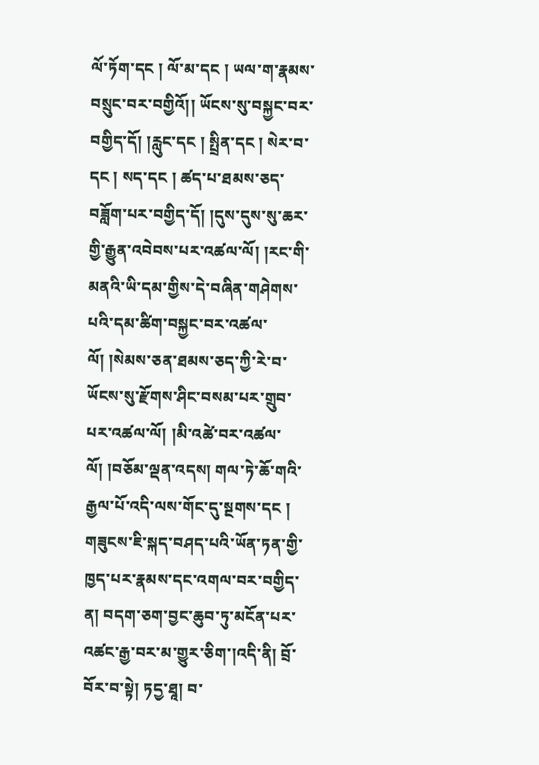ལོ་ཏོག་དང ། ལོ་མ་དང ། ཡལ་ག་རྣམས་བསྲུང་བར་བགྱིའོ།། ཡོངས་སུ་བསྐྱང་བར་བགྱིད་དོ། །རླུང་དང ། སྤྲིན་དང ། སེར་བ་དང ། སད་དང ། ཚད་པ་ཐམས་ཅད་བཟློག་པར་བགྱིད་དོ། །དུས་དུས་སུ་ཆར་གྱི་རྒྱུན་འབེབས་པར་འཚལ་ལོ། །རང་གི་མནའི་ཡི་དམ་གྱིས་དེ་བཞིན་གཤེགས་པའི་དམ་ཚིག་བསྐྱང་བར་འཚལ་ལོ། །སེམས་ཅན་ཐམས་ཅད་ཀྱི་རེ་བ་ཡོངས་སུ་རྫོགས་ཤིང་བསམ་པར་གྲུབ་པར་འཚལ་ལོ། །མི་འཚེ་བར་འཚལ་ལོ། །བཅོམ་ལྡན་འདས། གལ་ཏེ་ཆོ་གའི་རྒྱལ་པོ་འདི་ལས་གོང་དུ་སྔགས་དང ། གཟུངས་ཇི་སྐད་བཤད་པའི་ཡོན་ཏན་གྱི་ཁྱད་པར་རྣམས་དང་འགལ་བར་བགྱིད་ན། བདག་ཅག་བྱང་ཆུབ་ཏུ་མངོན་པར་འཚང་རྒྱ་བར་མ་གྱུར་ཅིག་།འདི་ནི། བྲོ་བོར་བ་སྟེ། ཏདྱ་ཐཱ། བ་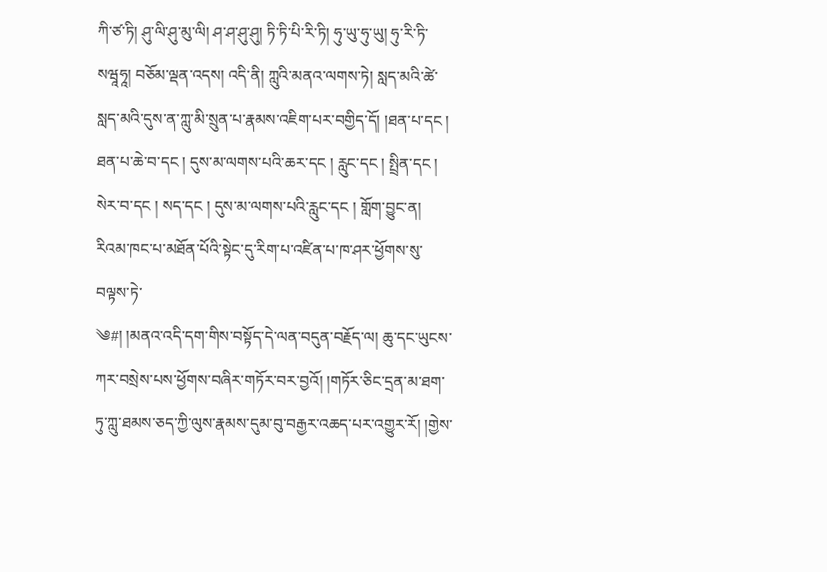ཀི་ཙ་ཏི། ཤུ་ལི་ཤུ་མུ་ལི། ཤ་ཤ་ཤུ་ཤུ། ཏི་ཏི་པི་རི་ཏི། ཧུ་ཡུ་ཧུ་ཡུ། ཧུ་རི་ཏི་སཝཱཧཱ། བཅོམ་ལྡན་འདས། འདི་ནི། ཀླུའི་མནའ་ལགས་ཏེ། སླད་མའི་ཚེ་སླད་མའི་དུས་ན་ཀླུ་མི་སྲུན་པ་རྣམས་འཇིག་པར་བགྱིད་དོ། །ཐན་པ་དང ། ཐན་པ་ཆེ་བ་དང ། དུས་མ་ལགས་པའི་ཆར་དང ། རླུང་དང ། སྤྲིན་དང ། སེར་བ་དང ། སད་དང ། དུས་མ་ལགས་པའི་རླུང་དང ། གློག་བྱུང་ན། རིའམ་ཁང་པ་མཐོན་པོའི་སྟེང་དུ་རིག་པ་འཛིན་པ་ཁ་ཤར་ཕྱོགས་སུ་བལྟས་ཏེ་
༄#། །མནའ་འདི་དག་གིས་བསྟོད་དེ་ལན་བདུན་བརྗོད་ལ། ཆུ་དང་ཡུངས་ཀར་བསྲེས་པས་ཕྱོགས་བཞིར་གཏོར་བར་བྱའོ། །གཏོར་ཅིང་དྲན་མ་ཐག་ཏུ་ཀླུ་ཐམས་ཅད་ཀྱི་ལུས་རྣམས་དུམ་བུ་བརྒྱར་འཆད་པར་འགྱུར་རོ། །གྱེས་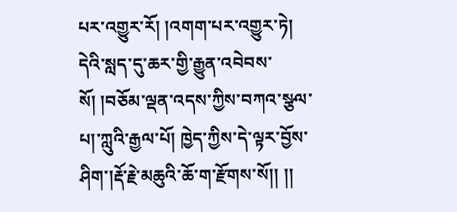པར་འགྱུར་རོ། །འགག་པར་འགྱུར་ཏེ། དེའི་སླད་དུ་ཆར་གྱི་རྒྱུན་འབེབས་སོ། །བཅོམ་ལྡན་འདས་ཀྱིས་བཀའ་སྩལ་པ།་ཀླུའི་རྒྱལ་པོ། ཁྱེད་ཀྱིས་དེ་ལྟར་བྱོས་ཤིག་།རྡོ་རྗེ་མཆུའི་ཆོ་ག་རྫོགས་སོ།། །།